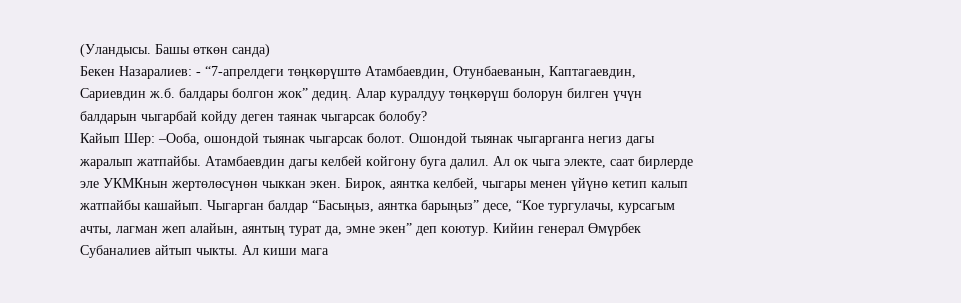(Уландысы. Башы өткөн санда)
Бекен Назаралиев: - “7-апрелдеги төңкөрүштө Атамбаевдин, Отунбаеванын, Каптагаевдин, Сариевдин ж.б. балдары болгон жок” дедиң. Алар куралдуу төңкөрүш болорун билген үчүн балдарын чыгарбай койду деген таянак чыгарсак болобу?
Кайып Шер: –Ооба, ошондой тыянак чыгарсак болот. Ошондой тыянак чыгарганга негиз дагы жаралып жатпайбы. Атамбаевдин дагы келбей койгону буга далил. Ал ок чыга электе, саат бирлерде эле УКМКнын жертөлөсүнөн чыккан экен. Бирок, аянтка келбей, чыгары менен үйүнө кетип калып жатпайбы кашайып. Чыгарган балдар “Басыңыз, аянтка барыңыз” десе, “Кое тургулачы, курсагым ачты, лагман жеп алайын, аянтың турат да, эмне экен” деп коютур. Кийин генерал Өмүрбек Субаналиев айтып чыкты. Ал киши мага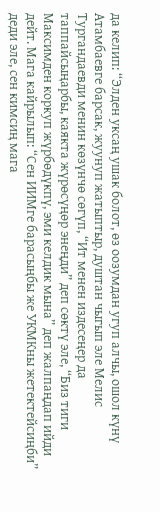да келип: “Элден уксаң ушак болот, өз оозумдан угуп алчы, ошол күнү Атамбаевге барсак, жуунуп жатыптыр, душтан чыгып эле Мелис Тургандаевди менин көзүнчө сөгүп, “Ит менен издесеңер да таппайсыңарбы, каякта жүрөсүңөр энеңди” деп сөктү эле, “Биз тиги Максимден коркуп жүрбөдүкпү, эми келдик мына” деп жалпаңдап ийди дейт. Мага кайрылып: “Сен ИИМге барасыңбы же УКМКны жетектейсиңби” деди эле, сен кимсиң мага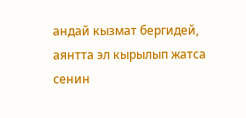андай кызмат бергидей, аянтта эл кырылып жатса сенин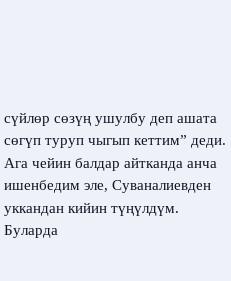сүйлөр сөзүң ушулбу деп ашата сөгүп туруп чыгып кеттим” деди. Ага чейин балдар айтканда анча ишенбедим эле, Суваналиевден уккандан кийин түңүлдүм. Буларда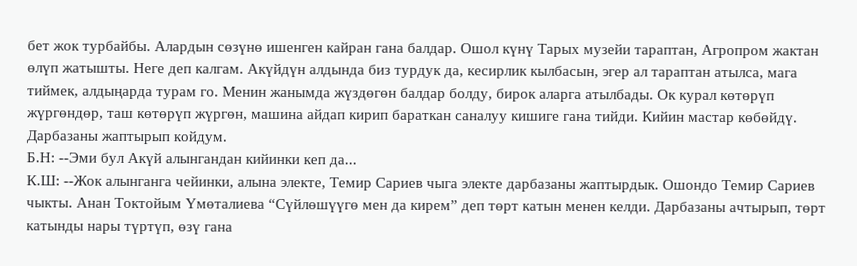бет жок турбайбы. Алардын сөзүнө ишенген кайран гана балдар. Ошол күнү Тарых музейи тараптан, Агропром жактан өлүп жатышты. Неге деп калгам. Акүйдүн алдында биз турдук да, кесирлик кылбасын, эгер ал тараптан атылса, мага тиймек, алдыңарда турам го. Менин жанымда жүздөгөн балдар болду, бирок аларга атылбады. Ок курал көтөрүп жүргөндөр, таш көтөрүп жүргөн, машина айдап кирип бараткан саналуу кишиге гана тийди. Кийин мастар көбөйдү. Дарбазаны жаптырып койдум.
Б.Н: --Эми бул Акүй алынгандан кийинки кеп да...
К.Ш: --Жок алынганга чейинки, алына электе, Темир Сариев чыга электе дарбазаны жаптырдык. Ошондо Темир Сариев чыкты. Анан Токтойым Үмөталиева “Сүйлөшүүгө мен да кирем” деп төрт катын менен келди. Дарбазаны ачтырып, төрт катынды нары түртүп, өзү гана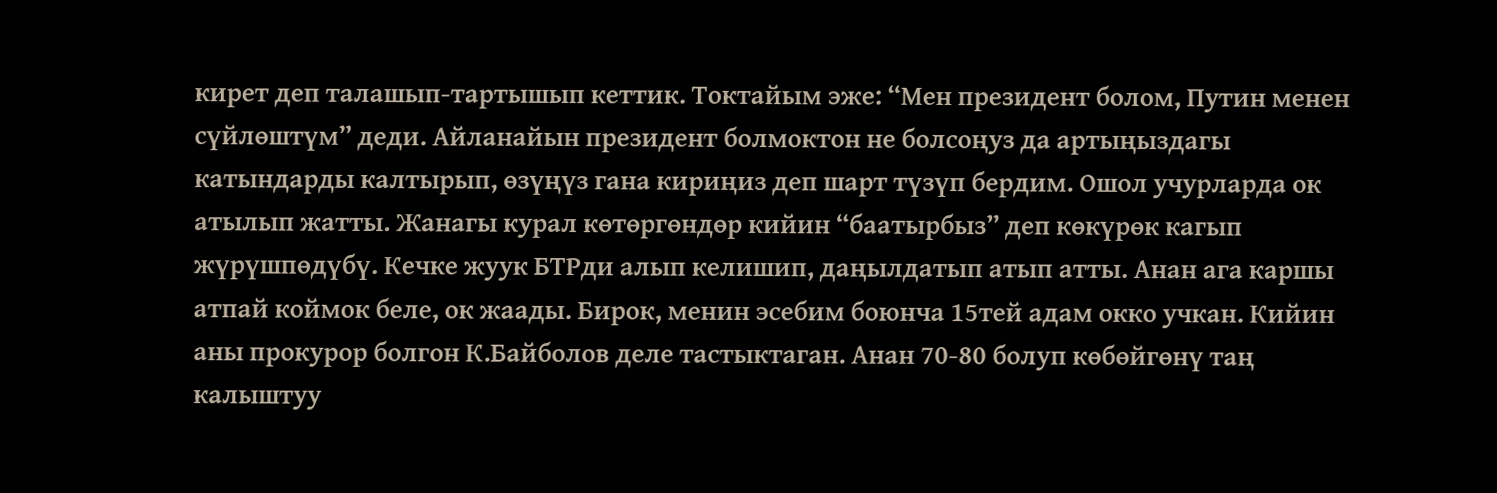кирет деп талашып-тартышып кеттик. Токтайым эже: “Мен президент болом, Путин менен сүйлөштүм” деди. Айланайын президент болмоктон не болсоңуз да артыңыздагы катындарды калтырып, өзүңүз гана кириңиз деп шарт түзүп бердим. Ошол учурларда ок атылып жатты. Жанагы курал көтөргөндөр кийин “баатырбыз” деп көкүрөк кагып жүрүшпөдүбү. Кечке жуук БТРди алып келишип, даңылдатып атып атты. Анан ага каршы атпай коймок беле, ок жаады. Бирок, менин эсебим боюнча 15тей адам окко учкан. Кийин аны прокурор болгон К.Байболов деле тастыктаган. Анан 70-80 болуп көбөйгөнү таң калыштуу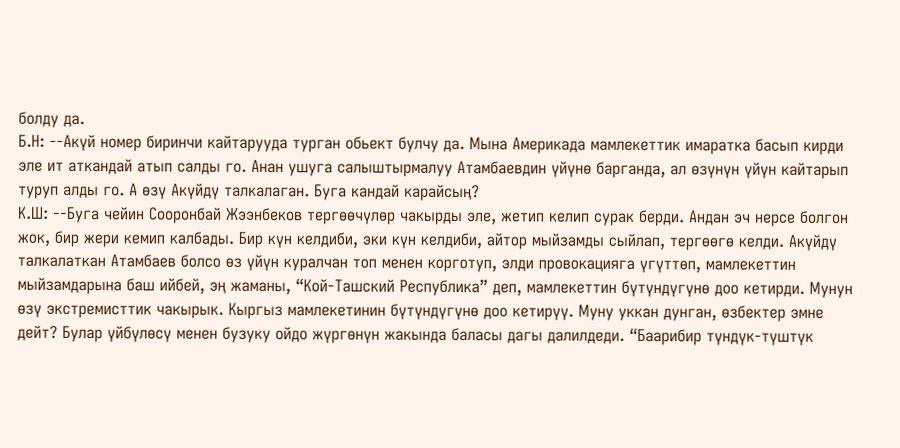болду да.
Б.Н: --Акүй номер биринчи кайтарууда турган обьект булчу да. Мына Америкада мамлекеттик имаратка басып кирди эле ит аткандай атып салды го. Анан ушуга салыштырмалуу Атамбаевдин үйүнө барганда, ал өзүнүн үйүн кайтарып туруп алды го. А өзү Акүйдү талкалаган. Буга кандай карайсың?
К.Ш: --Буга чейин Сооронбай Жээнбеков тергөөчүлөр чакырды эле, жетип келип сурак берди. Андан эч нерсе болгон жок, бир жери кемип калбады. Бир күн келдиби, эки күн келдиби, айтор мыйзамды сыйлап, тергөөгө келди. Акүйдү талкалаткан Атамбаев болсо өз үйүн куралчан топ менен корготуп, элди провокацияга үгүттөп, мамлекеттин мыйзамдарына баш ийбей, эң жаманы, “Кой-Ташский Республика” деп, мамлекеттин бүтүндүгүнө доо кетирди. Мунун өзү экстремисттик чакырык. Кыргыз мамлекетинин бүтүндүгүнө доо кетирүү. Муну уккан дунган, өзбектер эмне дейт? Булар үйбүлөсү менен бузуку ойдо жүргөнүн жакында баласы дагы далилдеди. “Баарибир түндүк-түштүк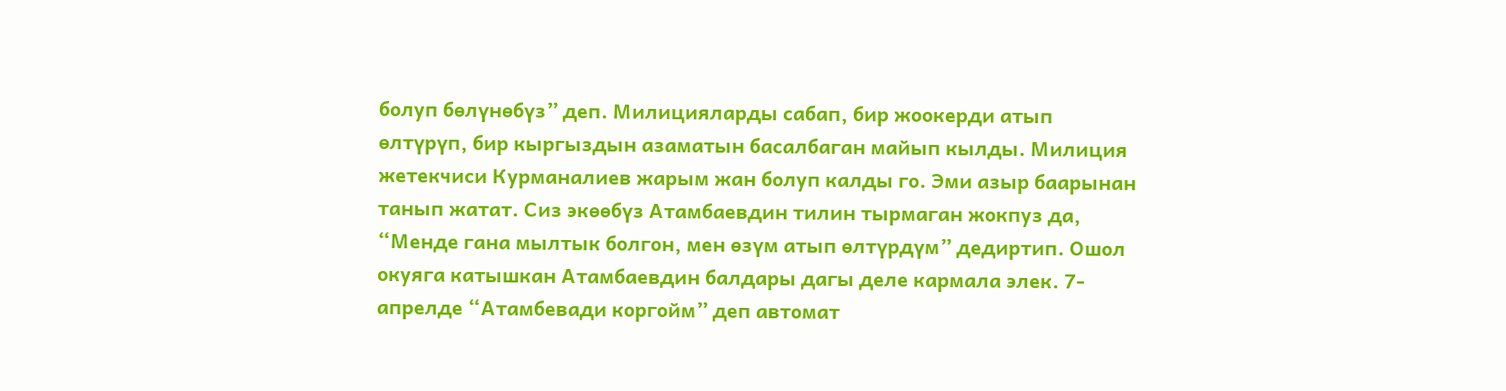болуп бөлүнөбүз” деп. Милицияларды сабап, бир жоокерди атып өлтүрүп, бир кыргыздын азаматын басалбаган майып кылды. Милиция жетекчиси Курманалиев жарым жан болуп калды го. Эми азыр баарынан танып жатат. Сиз экөөбүз Атамбаевдин тилин тырмаган жокпуз да, “Менде гана мылтык болгон, мен өзүм атып өлтүрдүм” дедиртип. Ошол окуяга катышкан Атамбаевдин балдары дагы деле кармала элек. 7-апрелде “Атамбевади коргойм” деп автомат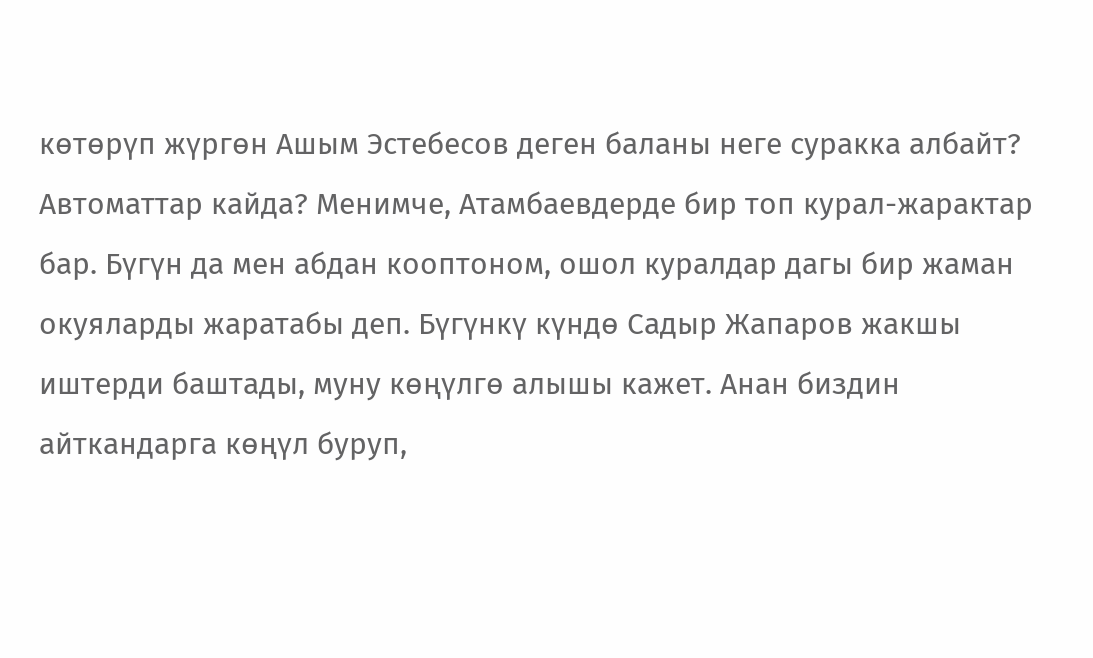көтөрүп жүргөн Ашым Эстебесов деген баланы неге суракка албайт? Автоматтар кайда? Менимче, Атамбаевдерде бир топ курал-жарактар бар. Бүгүн да мен абдан кооптоном, ошол куралдар дагы бир жаман окуяларды жаратабы деп. Бүгүнкү күндө Садыр Жапаров жакшы иштерди баштады, муну көңүлгө алышы кажет. Анан биздин айткандарга көңүл буруп,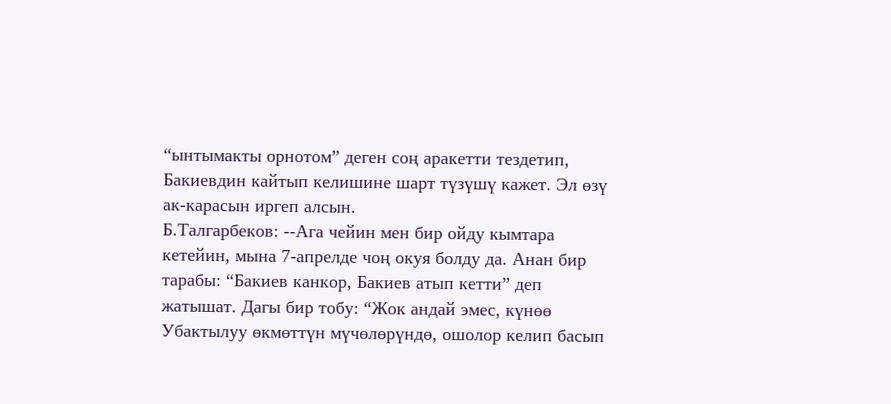“ынтымакты орнотом” деген соң аракетти тездетип, Бакиевдин кайтып келишине шарт түзүшү кажет. Эл өзү ак-карасын иргеп алсын.
Б.Талгарбеков: --Ага чейин мен бир ойду кымтара кетейин, мына 7-апрелде чоң окуя болду да. Анан бир тарабы: “Бакиев канкор, Бакиев атып кетти” деп жатышат. Дагы бир тобу: “Жок андай эмес, күнөө Убактылуу өкмөттүн мүчөлөрүндө, ошолор келип басып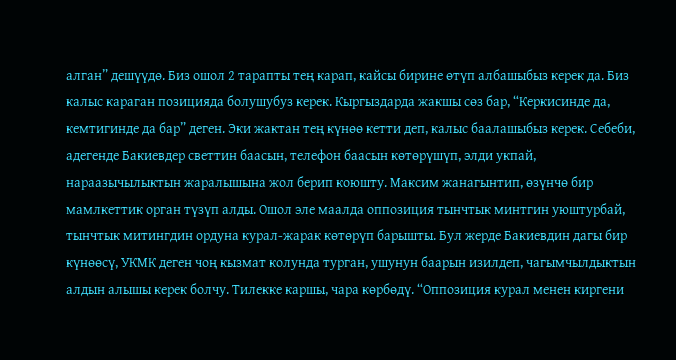алган” дешүүдө. Биз ошол 2 тарапты тең карап, кайсы бирине өтүп албашыбыз керек да. Биз калыс караган позицияда болушубуз керек. Кыргыздарда жакшы сөз бар, “Керкисинде да, кемтигинде да бар” деген. Эки жактан тең күнөө кетти деп, калыс баалашыбыз керек. Себеби, адегенде Бакиевдер светтин баасын, телефон баасын көтөрүшүп, элди укпай, нараазычылыктын жаралышына жол берип коюшту. Максим жанагынтип, өзүнчө бир мамлкеттик орган түзүп алды. Ошол эле маалда оппозиция тынчтык минтгин уюштурбай, тынчтык митингдин ордуна курал-жарак көтөрүп барышты. Бул жерде Бакиевдин дагы бир күнөөсү, УКМК деген чоң кызмат колунда турган, ушунун баарын изилдеп, чагымчылдыктын алдын алышы керек болчу. Тилекке каршы, чара көрбөдү. “Оппозиция курал менен киргени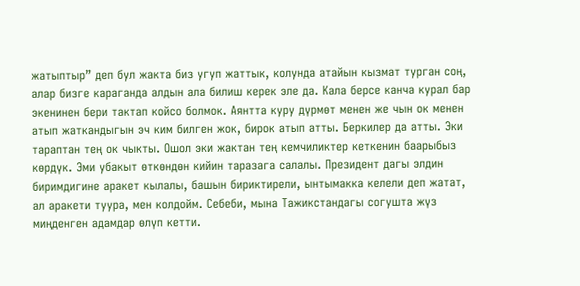жатыптыр” деп бул жакта биз угуп жаттык, колунда атайын кызмат турган соң, алар бизге караганда алдын ала билиш керек эле да. Кала берсе канча курал бар экенинен бери тактап койсо болмок. Аянтта куру дүрмөт менен же чын ок менен атып жаткандыгын эч ким билген жок, бирок атып атты. Беркилер да атты. Эки тараптан тең ок чыкты. Ошол эки жактан тең кемчиликтер кеткенин баарыбыз көрдүк. Эми убакыт өткөндөн кийин таразага салалы. Президент дагы элдин биримдигине аракет кылалы, башын бириктирели, ынтымакка келели деп жатат, ал аракети туура, мен колдойм. Себеби, мына Тажикстандагы согушта жүз миңденген адамдар өлүп кетти.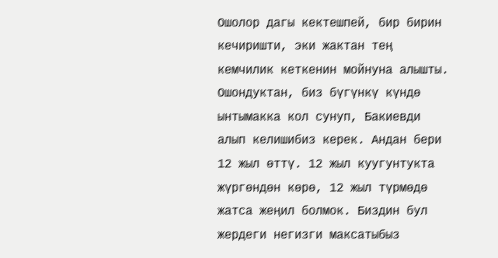Ошолор дагы кектешпей, бир бирин кечиришти, эки жактан тең кемчилик кеткенин мойнуна алышты. Ошондуктан, биз бүгүнкү күндө ынтымакка кол сунуп, Бакиевди алып келишибиз керек. Андан бери 12 жыл өттү. 12 жыл куугунтукта жүргөндөн көрө, 12 жыл түрмөдө жатса жеңил болмок. Биздин бул жердеги негизги максатыбыз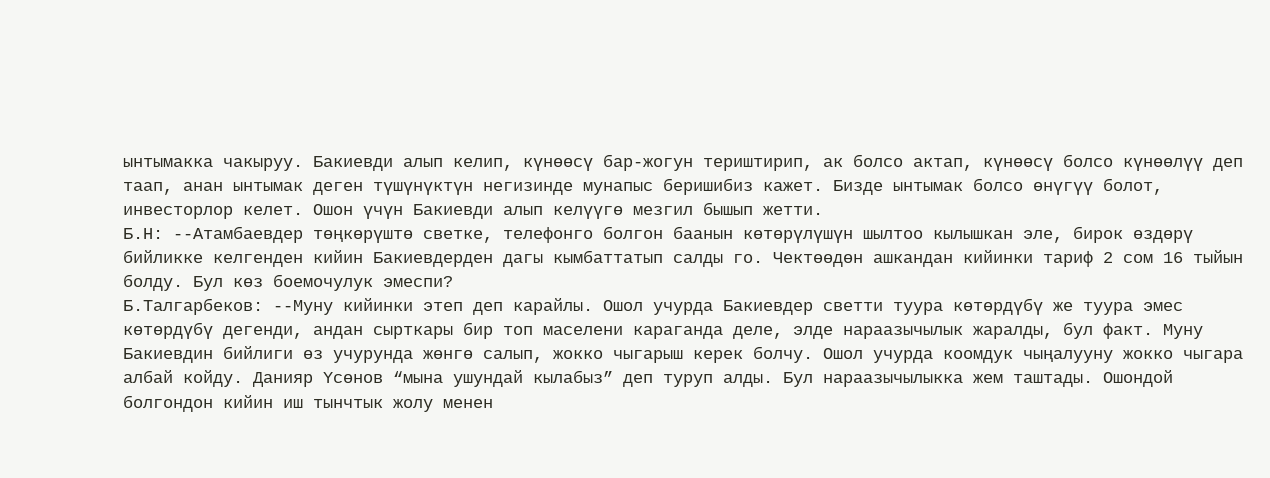ынтымакка чакыруу. Бакиевди алып келип, күнөөсү бар-жогун териштирип, ак болсо актап, күнөөсү болсо күнөөлүү деп таап, анан ынтымак деген түшүнүктүн негизинде мунапыс беришибиз кажет. Бизде ынтымак болсо өнүгүү болот, инвесторлор келет. Ошон үчүн Бакиевди алып келүүгө мезгил бышып жетти.
Б.Н: --Атамбаевдер төңкөрүштө светке, телефонго болгон баанын көтөрүлүшүн шылтоо кылышкан эле, бирок өздөрү бийликке келгенден кийин Бакиевдерден дагы кымбаттатып салды го. Чектөөдөн ашкандан кийинки тариф 2 сом 16 тыйын болду. Бул көз боемочулук эмеспи?
Б.Талгарбеков: --Муну кийинки этеп деп карайлы. Ошол учурда Бакиевдер светти туура көтөрдүбү же туура эмес көтөрдүбү дегенди, андан сырткары бир топ маселени караганда деле, элде нараазычылык жаралды, бул факт. Муну Бакиевдин бийлиги өз учурунда жөнгө салып, жокко чыгарыш керек болчу. Ошол учурда коомдук чыңалууну жокко чыгара албай койду. Данияр Үсөнов “мына ушундай кылабыз” деп туруп алды. Бул нараазычылыкка жем таштады. Ошондой болгондон кийин иш тынчтык жолу менен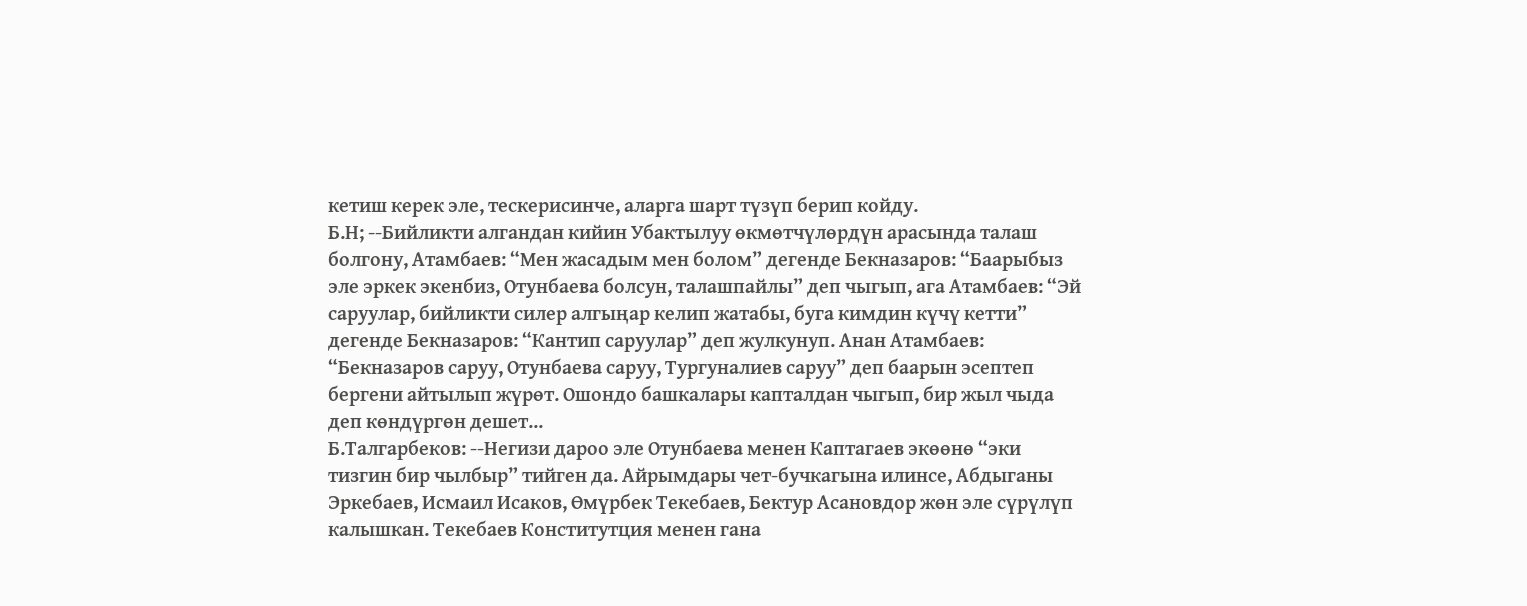кетиш керек эле, тескерисинче, аларга шарт түзүп берип койду.
Б.Н; --Бийликти алгандан кийин Убактылуу өкмөтчүлөрдүн арасында талаш болгону, Атамбаев: “Мен жасадым мен болом” дегенде Бекназаров: “Баарыбыз эле эркек экенбиз, Отунбаева болсун, талашпайлы” деп чыгып, ага Атамбаев: “Эй саруулар, бийликти силер алгыңар келип жатабы, буга кимдин күчү кетти” дегенде Бекназаров: “Кантип саруулар” деп жулкунуп. Анан Атамбаев: “Бекназаров саруу, Отунбаева саруу, Тургуналиев саруу” деп баарын эсептеп бергени айтылып жүрөт. Ошондо башкалары капталдан чыгып, бир жыл чыда деп көндүргөн дешет...
Б.Талгарбеков: --Негизи дароо эле Отунбаева менен Каптагаев экөөнө “эки тизгин бир чылбыр” тийген да. Айрымдары чет-бучкагына илинсе, Абдыганы Эркебаев, Исмаил Исаков, Өмүрбек Текебаев, Бектур Асановдор жөн эле сүрүлүп калышкан. Текебаев Конститутция менен гана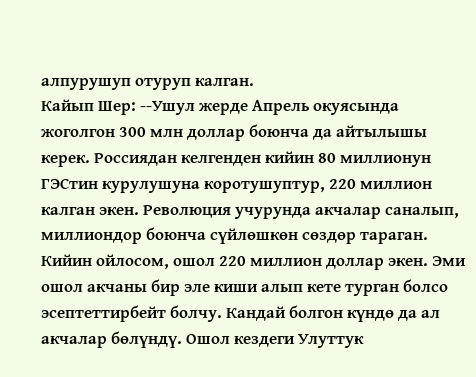алпурушуп отуруп калган.
Кайып Шер: --Ушул жерде Апрель окуясында жоголгон 300 млн доллар боюнча да айтылышы керек. Россиядан келгенден кийин 80 миллионун ГЭСтин курулушуна коротушуптур, 220 миллион калган экен. Революция учурунда акчалар саналып, миллиондор боюнча сүйлөшкөн сөздөр тараган. Кийин ойлосом, ошол 220 миллион доллар экен. Эми ошол акчаны бир эле киши алып кете турган болсо эсептеттирбейт болчу. Кандай болгон күндө да ал акчалар бөлүндү. Ошол кездеги Улуттук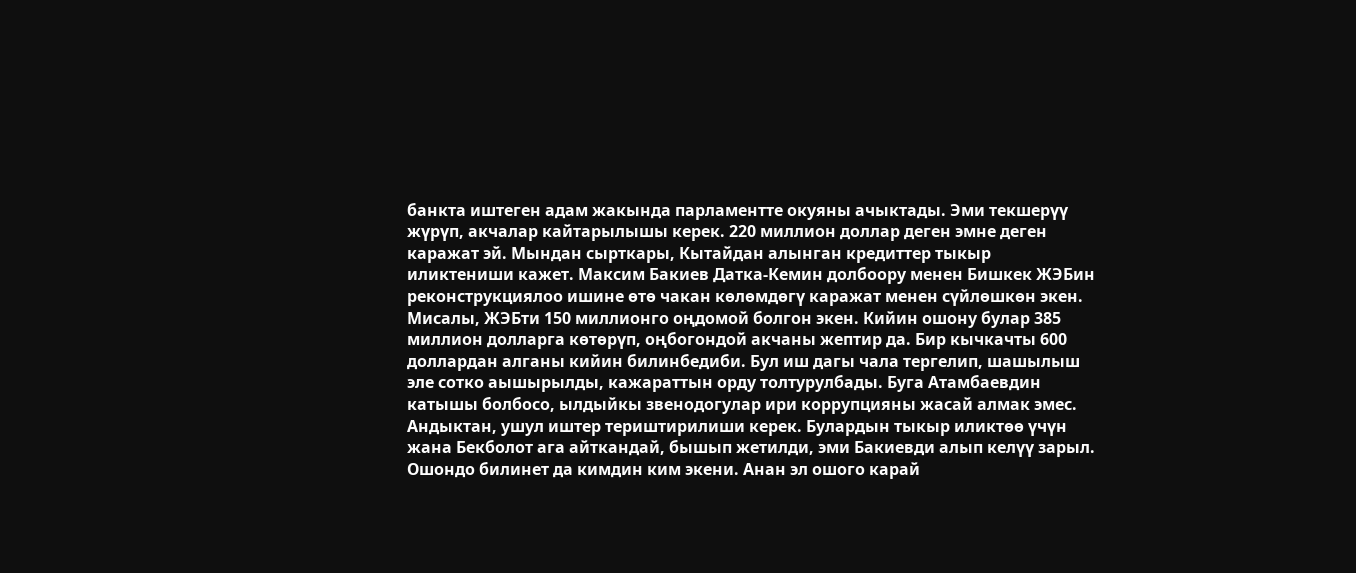банкта иштеген адам жакында парламентте окуяны ачыктады. Эми текшерүү жүрүп, акчалар кайтарылышы керек. 220 миллион доллар деген эмне деген каражат эй. Мындан сырткары, Кытайдан алынган кредиттер тыкыр иликтениши кажет. Максим Бакиев Датка-Кемин долбоору менен Бишкек ЖЭБин реконструкциялоо ишине өтө чакан көлөмдөгү каражат менен сүйлөшкөн экен. Мисалы, ЖЭБти 150 миллионго оңдомой болгон экен. Кийин ошону булар 385 миллион долларга көтөрүп, оңбогондой акчаны жептир да. Бир кычкачты 600 доллардан алганы кийин билинбедиби. Бул иш дагы чала тергелип, шашылыш эле сотко аышырылды, кажараттын орду толтурулбады. Буга Атамбаевдин катышы болбосо, ылдыйкы звенодогулар ири коррупцияны жасай алмак эмес. Андыктан, ушул иштер териштирилиши керек. Булардын тыкыр иликтөө үчүн жана Бекболот ага айткандай, бышып жетилди, эми Бакиевди алып келүү зарыл. Ошондо билинет да кимдин ким экени. Анан эл ошого карай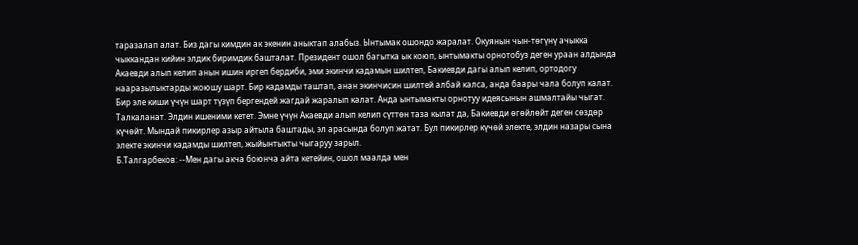таразалап алат. Биз дагы кимдин ак экенин аныктап алабыз. Ынтымак ошондо жаралат. Окуянын чын-төгүнү ачыкка чыккандан кийин элдик биримдик башталат. Президент ошол багытка ык коюп, ынтымакты орнотобуз деген ураан алдында Акаевди алып келип анын ишин иргеп бердиби, эми экинчи кадамын шилтеп, Бакиевди дагы алып келип, ортодогу нааразылыктарды жоюшу шарт. Бир кадамды таштап, анан экинчисин шилтей албай калса, анда баары чала болуп калат. Бир эле киши үчүн шарт түзүп бергендей жагдай жаралып калат. Анда ынтымакты орнотуу идеясынын ашмалтайы чыгат. Талкаланат. Элдин ишеними кетет. Эмне үчүн Акаевди алып келип сүттөн таза кылат да, Бакиевди өгөйлөйт деген сөздөр күчөйт. Мындай пикирлер азыр айтыла баштады, эл арасында болуп жатат. Бул пикирлер күчөй электе, элдин назары сына электе экинчи кадамды шилтеп, жыйынтыкты чыгаруу зарыл.
Б.Талгарбеков: --Мен дагы акча боюнча айта кетейин, ошол маалда мен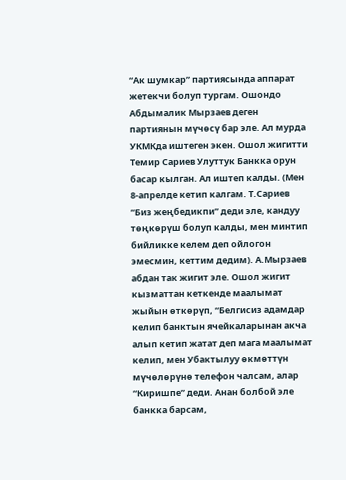“Ак шумкар” партиясында аппарат жетекчи болуп тургам. Ошондо Абдымалик Мырзаев деген партиянын мүчөсү бар эле. Ал мурда УКМКда иштеген экен. Ошол жигитти Темир Сариев Улуттук Банкка орун басар кылган. Ал иштеп калды. (Мен 8-апрелде кетип калгам. Т.Сариев “Биз жеңбедикпи” деди эле, кандуу төңкөрүш болуп калды, мен минтип бийликке келем деп ойлогон эмесмин, кеттим дедим). А.Мырзаев абдан так жигит эле. Ошол жигит кызматтан кеткенде маалымат жыйын өткөрүп, “Белгисиз адамдар келип банктын ячейкаларынан акча алып кетип жатат деп мага маалымат келип, мен Убактылуу өкмөттүн мүчөлөрүнө телефон чалсам, алар “Киришпе” деди. Анан болбой эле банкка барсам,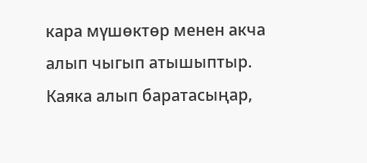кара мүшөктөр менен акча алып чыгып атышыптыр. Каяка алып баратасыңар,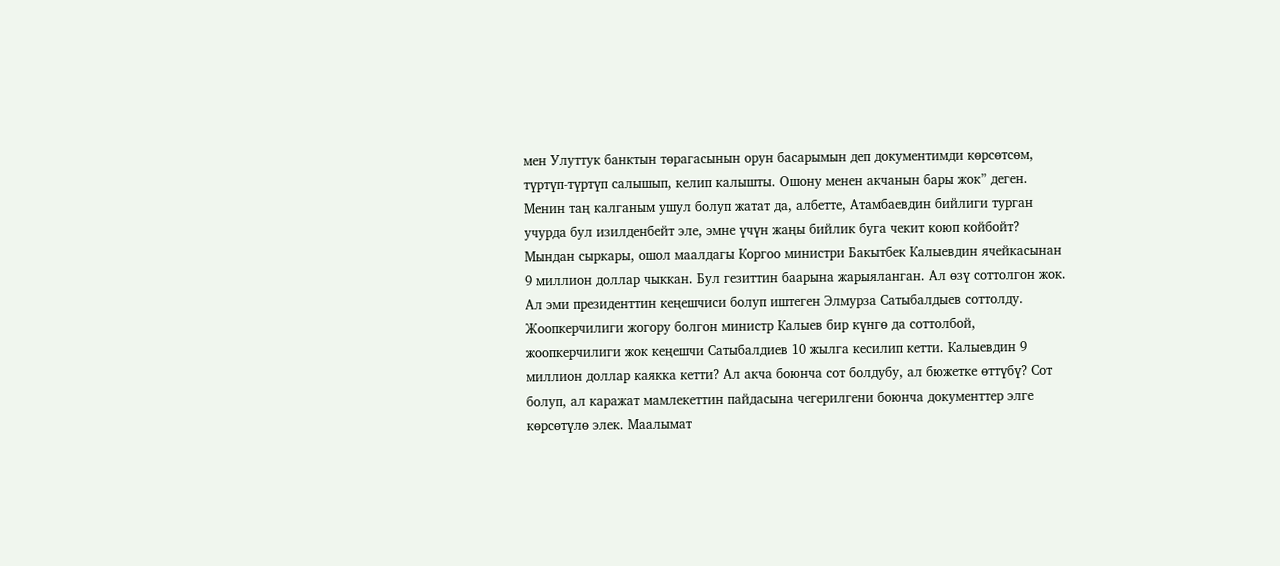мен Улуттук банктын төрагасынын орун басарымын деп документимди көрсөтсөм, түртүп-түртүп салышып, келип калышты. Ошону менен акчанын бары жок” деген. Менин таң калганым ушул болуп жатат да, албетте, Атамбаевдин бийлиги турган учурда бул изилденбейт эле, эмне үчүн жаңы бийлик буга чекит коюп койбойт? Мындан сыркары, ошол маалдагы Коргоо министри Бакытбек Калыевдин ячейкасынан 9 миллион доллар чыккан. Бул гезиттин баарына жарыяланган. Ал өзү соттолгон жок. Ал эми президенттин кеңешчиси болуп иштеген Элмурза Сатыбалдыев соттолду. Жоопкерчилиги жогору болгон министр Калыев бир күнгө да соттолбой, жоопкерчилиги жок кеңешчи Сатыбалдиев 10 жылга кесилип кетти. Калыевдин 9 миллион доллар каякка кетти? Ал акча боюнча сот болдубу, ал бюжетке өттүбү? Сот болуп, ал каражат мамлекеттин пайдасына чегерилгени боюнча документтер элге көрсөтүлө элек. Маалымат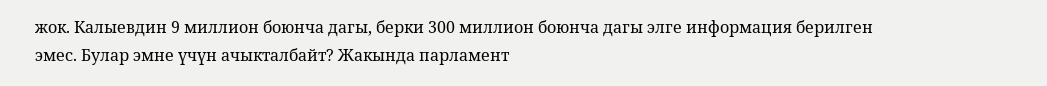жок. Калыевдин 9 миллион боюнча дагы, берки 300 миллион боюнча дагы элге информация берилген эмес. Булар эмне үчүн ачыкталбайт? Жакында парламент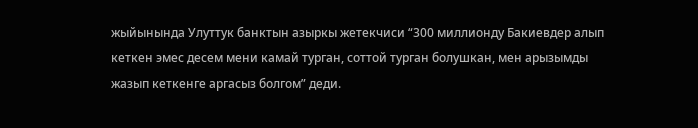жыйынында Улуттук банктын азыркы жетекчиси “300 миллионду Бакиевдер алып кеткен эмес десем мени камай турган, соттой турган болушкан, мен арызымды жазып кеткенге аргасыз болгом” деди.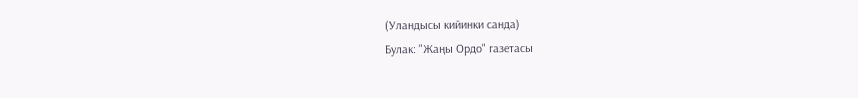(Уландысы кийинки санда)
Булак: "Жаңы Ордо" газетасы